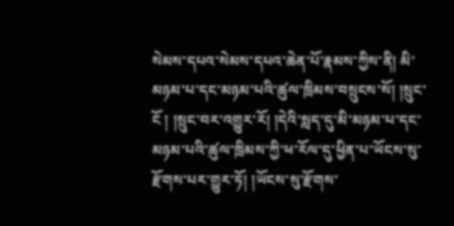སེམས་དཔའ་སེམས་དཔའ་ཆེན་པོ་རྣམས་ཀྱིས་ནི། མི་མཉམ་པ་དང་མཉམ་པའི་ཚུལ་ཁྲིམས་བསྲུངས་སོ། །སྲུང་ངོ ། །སྲུང་བར་འགྱུར་རོ། །དེའི་སླད་དུ་མི་མཉམ་པ་དང་མཉམ་པའི་ཚུལ་ཁྲིམས་ཀྱི་ཕ་རོལ་དུ་ཕྱིན་པ་ཡོངས་སུ་རྫོགས་པར་གྱུར་ཏོ། །ཡོངས་སུ་རྫོགས་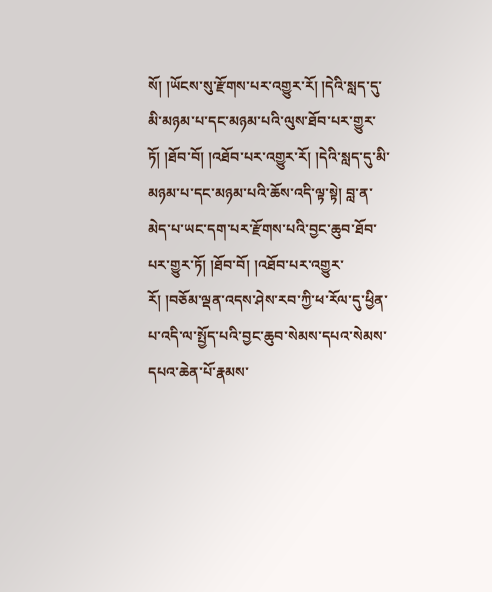སོ། །ཡོངས་སུ་རྫོགས་པར་འགྱུར་རོ། །དེའི་སླད་དུ་མི་མཉམ་པ་དང་མཉམ་པའི་ལུས་ཐོབ་པར་གྱུར་ཏོ། །ཐོབ་བོ། །འཐོབ་པར་འགྱུར་རོ། །དེའི་སླད་དུ་མི་མཉམ་པ་དང་མཉམ་པའི་ཆོས་འདི་ལྟ་སྟེ། བླ་ན་མེད་པ་ཡང་དག་པར་རྫོགས་པའི་བྱང་ཆུབ་ཐོབ་པར་གྱུར་ཏོ། །ཐོབ་བོ། །འཐོབ་པར་འགྱུར་རོ། །བཅོམ་ལྡན་འདས་ཤེས་རབ་ཀྱི་ཕ་རོལ་དུ་ཕྱིན་པ་འདི་ལ་སྤྱོད་པའི་བྱང་ཆུབ་སེམས་དཔའ་སེམས་དཔའ་ཆེན་པོ་རྣམས་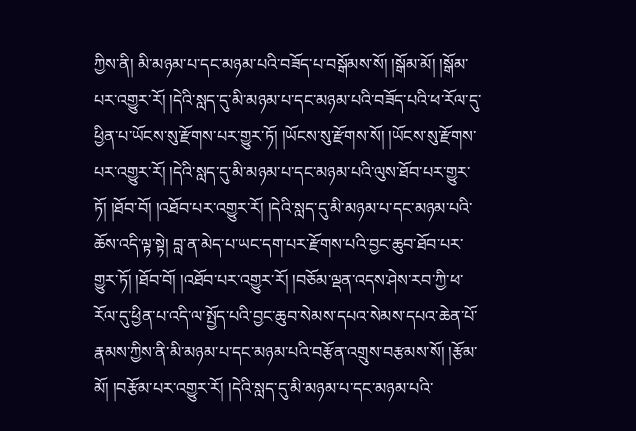ཀྱིས་ནི། མི་མཉམ་པ་དང་མཉམ་པའི་བཟོད་པ་བསྒོམས་སོ། །སྒོམ་མོ། །སྒོམ་པར་འགྱུར་རོ། །དེའི་སླད་དུ་མི་མཉམ་པ་དང་མཉམ་པའི་བཟོད་པའི་ཕ་རོལ་དུ་ཕྱིན་པ་ཡོངས་སུ་རྫོགས་པར་གྱུར་ཏོ། །ཡོངས་སུ་རྫོགས་སོ། །ཡོངས་སུ་རྫོགས་པར་འགྱུར་རོ། །དེའི་སླད་དུ་མི་མཉམ་པ་དང་མཉམ་པའི་ལུས་ཐོབ་པར་གྱུར་ཏོ། །ཐོབ་བོ། །འཐོབ་པར་འགྱུར་རོ། །དེའི་སླད་དུ་མི་མཉམ་པ་དང་མཉམ་པའི་ཆོས་འདི་ལྟ་སྟེ། བླ་ན་མེད་པ་ཡང་དག་པར་རྫོགས་པའི་བྱང་ཆུབ་ཐོབ་པར་གྱུར་ཏོ། །ཐོབ་བོ། །འཐོབ་པར་འགྱུར་རོ། །བཅོམ་ལྡན་འདས་ཤེས་རབ་ཀྱི་ཕ་རོལ་དུ་ཕྱིན་པ་འདི་ལ་སྤྱོད་པའི་བྱང་ཆུབ་སེམས་དཔའ་སེམས་དཔའ་ཆེན་པོ་རྣམས་ཀྱིས་ནི་མི་མཉམ་པ་དང་མཉམ་པའི་བརྩོན་འགྲུས་བརྩམས་སོ། །རྩོམ་མོ། །བརྩོམ་པར་འགྱུར་རོ། །དེའི་སླད་དུ་མི་མཉམ་པ་དང་མཉམ་པའི་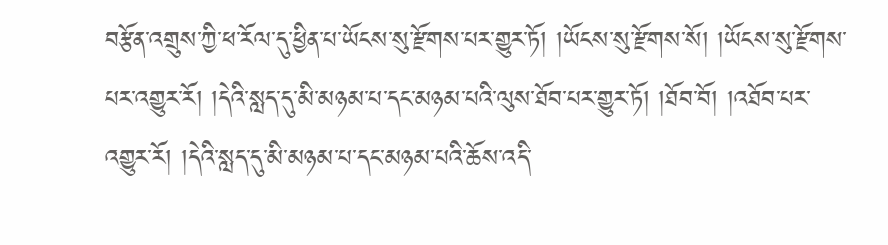བརྩོན་འགྲུས་ཀྱི་ཕ་རོལ་དུ་ཕྱིན་པ་ཡོངས་སུ་རྫོགས་པར་གྱུར་ཏོ། །ཡོངས་སུ་རྫོགས་སོ། །ཡོངས་སུ་རྫོགས་པར་འགྱུར་རོ། །དེའི་སླད་དུ་མི་མཉམ་པ་དང་མཉམ་པའི་ལུས་ཐོབ་པར་གྱུར་ཏོ། །ཐོབ་བོ། །འཐོབ་པར་འགྱུར་རོ། །དེའི་སླད་དུ་མི་མཉམ་པ་དང་མཉམ་པའི་ཆོས་འདི་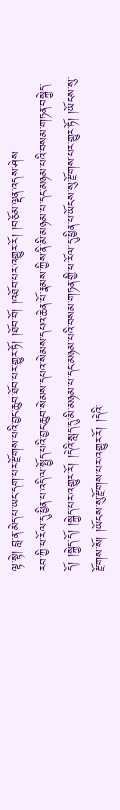ལྟ་སྟེ། བླ་ན་མེད་པ་ཡང་དག་པར་རྫོགས་པའི་བྱང་ཆུབ་ཐོབ་པར་གྱུར་ཏོ། །ཐོབ་བོ། །འཐོབ་པར་འགྱུར་རོ། །བཅོམ་ལྡན་འདས་ཤེས
རབ་ཀྱི་ཕ་རོལ་དུ་ཕྱིན་པ་འདི་ལ་སྤྱོད་པའི་བྱང་ཆུབ་སེམས་དཔའ་སེམས་དཔའ་ཆེན་པོ་རྣམས་ཀྱིས་ནི་མི་མཉམ་པ་དང་མཉམ་པའི་བསམ་གཏན་བསྐྱེད་དོ། །སྐྱེད་དོ། །སྐྱེད་པར་འགྱུར་རོ། །དེའི་སླད་དུ་མི་མཉམ་པ་དང་མཉམ་པའི་བསམ་གཏན་གྱི་ཕ་རོལ་དུ་ཕྱིན་པ་ཡོངས་སུ་རྫོགས་པར་གྱུར་ཏོ། །ཡོངས་སུ་རྫོགས་སོ། །ཡོངས་སུ་རྫོགས་པར་འགྱུར་རོ། །དེའི་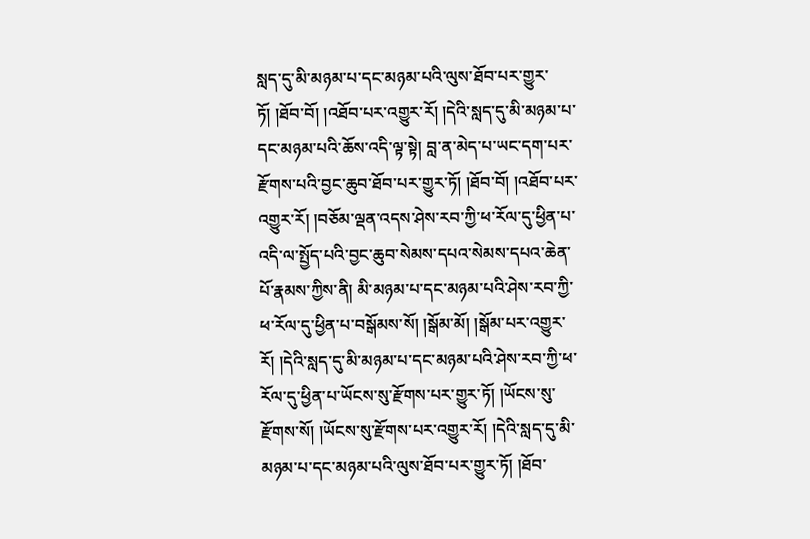སླད་དུ་མི་མཉམ་པ་དང་མཉམ་པའི་ལུས་ཐོབ་པར་གྱུར་ཏོ། །ཐོབ་བོ། །འཐོབ་པར་འགྱུར་རོ། །དེའི་སླད་དུ་མི་མཉམ་པ་དང་མཉམ་པའི་ཆོས་འདི་ལྟ་སྟེ། བླ་ན་མེད་པ་ཡང་དག་པར་རྫོགས་པའི་བྱང་ཆུབ་ཐོབ་པར་གྱུར་ཏོ། །ཐོབ་བོ། །འཐོབ་པར་འགྱུར་རོ། །བཅོམ་ལྡན་འདས་ཤེས་རབ་ཀྱི་ཕ་རོལ་དུ་ཕྱིན་པ་འདི་ལ་སྤྱོད་པའི་བྱང་ཆུབ་སེམས་དཔའ་སེམས་དཔའ་ཆེན་པོ་རྣམས་ཀྱིས་ནི། མི་མཉམ་པ་དང་མཉམ་པའི་ཤེས་རབ་ཀྱི་ཕ་རོལ་དུ་ཕྱིན་པ་བསྒོམས་སོ། །སྒོམ་མོ། །སྒོམ་པར་འགྱུར་རོ། །དེའི་སླད་དུ་མི་མཉམ་པ་དང་མཉམ་པའི་ཤེས་རབ་ཀྱི་ཕ་རོལ་དུ་ཕྱིན་པ་ཡོངས་སུ་རྫོགས་པར་གྱུར་ཏོ། །ཡོངས་སུ་རྫོགས་སོ། །ཡོངས་སུ་རྫོགས་པར་འགྱུར་རོ། །དེའི་སླད་དུ་མི་མཉམ་པ་དང་མཉམ་པའི་ལུས་ཐོབ་པར་གྱུར་ཏོ། །ཐོབ་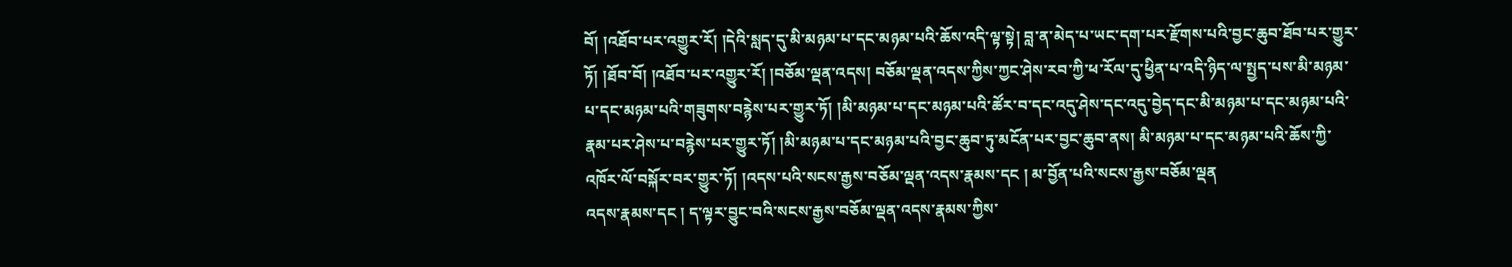བོ། །འཐོབ་པར་འགྱུར་རོ། །དེའི་སླད་དུ་མི་མཉམ་པ་དང་མཉམ་པའི་ཆོས་འདི་ལྟ་སྟེ། བླ་ན་མེད་པ་ཡང་དག་པར་རྫོགས་པའི་བྱང་ཆུབ་ཐོབ་པར་གྱུར་ཏོ། །ཐོབ་བོ། །འཐོབ་པར་འགྱུར་རོ། །བཅོམ་ལྡན་འདས། བཅོམ་ལྡན་འདས་ཀྱིས་ཀྱང་ཤེས་རབ་ཀྱི་ཕ་རོལ་དུ་ཕྱིན་པ་འདི་ཉིད་ལ་སྤྱད་པས་མི་མཉམ་པ་དང་མཉམ་པའི་གཟུགས་བརྙེས་པར་གྱུར་ཏོ། །མི་མཉམ་པ་དང་མཉམ་པའི་ཚོར་བ་དང་འདུ་ཤེས་དང་འདུ་བྱེད་དང་མི་མཉམ་པ་དང་མཉམ་པའི་རྣམ་པར་ཤེས་པ་བརྙེས་པར་གྱུར་ཏོ། །མི་མཉམ་པ་དང་མཉམ་པའི་བྱང་ཆུབ་ཏུ་མངོན་པར་བྱང་ཆུབ་ནས། མི་མཉམ་པ་དང་མཉམ་པའི་ཆོས་ཀྱི་འཁོར་ལོ་བསྐོར་བར་གྱུར་ཏོ། །འདས་པའི་སངས་རྒྱས་བཅོམ་ལྡན་འདས་རྣམས་དང ། མ་བྱོན་པའི་སངས་རྒྱས་བཅོམ་ལྡན
འདས་རྣམས་དང ། ད་ལྟར་བྱུང་བའི་སངས་རྒྱས་བཅོམ་ལྡན་འདས་རྣམས་ཀྱིས་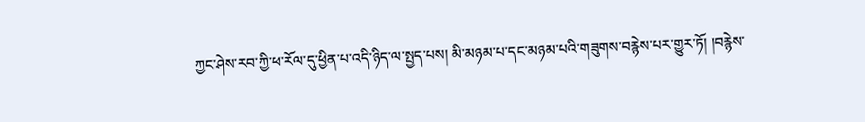ཀྱང་ཤེས་རབ་ཀྱི་ཕ་རོལ་དུ་ཕྱིན་པ་འདི་ཉིད་ལ་སྤྱད་པས། མི་མཉམ་པ་དང་མཉམ་པའི་གཟུགས་བརྙེས་པར་གྱུར་ཏོ། །བརྙེས་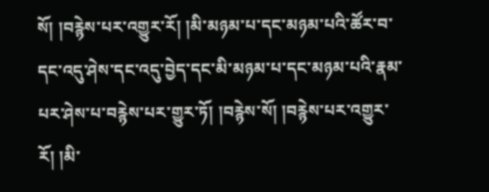སོ། །བརྙེས་པར་འགྱུར་རོ། །མི་མཉམ་པ་དང་མཉམ་པའི་ཚོར་བ་དང་འདུ་ཤེས་དང་འདུ་བྱེད་དང་མི་མཉམ་པ་དང་མཉམ་པའི་རྣམ་པར་ཤེས་པ་བརྙེས་པར་གྱུར་ཏོ། །བརྙེས་སོ། །བརྙེས་པར་འགྱུར་རོ། །མི་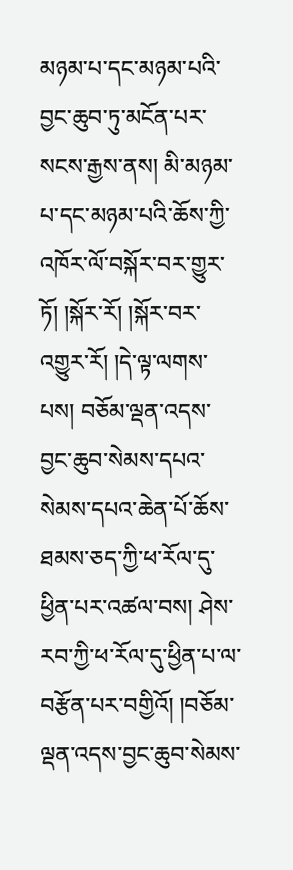མཉམ་པ་དང་མཉམ་པའི་བྱང་ཆུབ་ཏུ་མངོན་པར་སངས་རྒྱས་ནས། མི་མཉམ་པ་དང་མཉམ་པའི་ཆོས་ཀྱི་འཁོར་ལོ་བསྐོར་བར་གྱུར་ཏོ། །སྐོར་རོ། །སྐོར་བར་འགྱུར་རོ། །དེ་ལྟ་ལགས་པས། བཅོམ་ལྡན་འདས་བྱང་ཆུབ་སེམས་དཔའ་སེམས་དཔའ་ཆེན་པོ་ཆོས་ཐམས་ཅད་ཀྱི་ཕ་རོལ་དུ་ཕྱིན་པར་འཚལ་བས། ཤེས་རབ་ཀྱི་ཕ་རོལ་དུ་ཕྱིན་པ་ལ་བརྩོན་པར་བགྱིའོ། །བཅོམ་ལྡན་འདས་བྱང་ཆུབ་སེམས་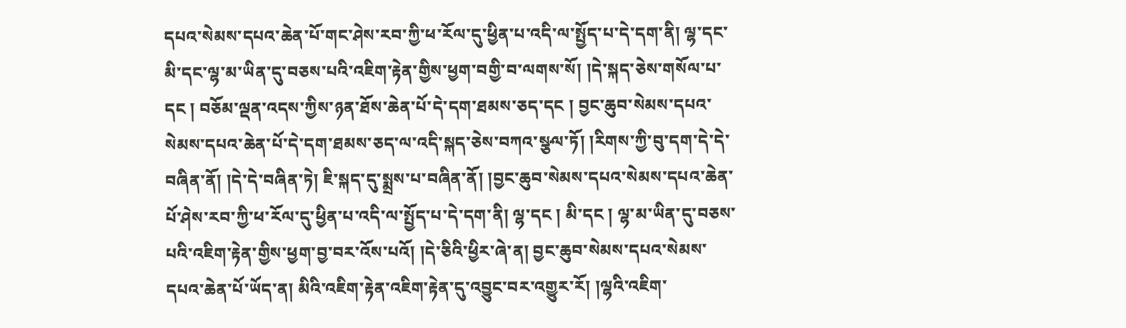དཔའ་སེམས་དཔའ་ཆེན་པོ་གང་ཤེས་རབ་ཀྱི་ཕ་རོལ་དུ་ཕྱིན་པ་འདི་ལ་སྤྱོད་པ་དེ་དག་ནི། ལྷ་དང་མི་དང་ལྷ་མ་ཡིན་དུ་བཅས་པའི་འཇིག་རྟེན་གྱིས་ཕྱག་བགྱི་བ་ལགས་སོ། །དེ་སྐད་ཅེས་གསོལ་པ་དང ། བཅོམ་ལྡན་འདས་ཀྱིས་ཉན་ཐོས་ཆེན་པོ་དེ་དག་ཐམས་ཅད་དང ། བྱང་ཆུབ་སེམས་དཔའ་སེམས་དཔའ་ཆེན་པོ་དེ་དག་ཐམས་ཅད་ལ་འདི་སྐད་ཅེས་བཀའ་སྩལ་ཏོ། །རིགས་ཀྱི་བུ་དག་དེ་དེ་བཞིན་ནོ། །དེ་དེ་བཞིན་ཏེ། ཇི་སྐད་དུ་སྨྲས་པ་བཞིན་ནོ། །བྱང་ཆུབ་སེམས་དཔའ་སེམས་དཔའ་ཆེན་པོ་ཤེས་རབ་ཀྱི་ཕ་རོལ་དུ་ཕྱིན་པ་འདི་ལ་སྤྱོད་པ་དེ་དག་ནི། ལྷ་དང ། མི་དང ། ལྷ་མ་ཡིན་དུ་བཅས་པའི་འཇིག་རྟེན་གྱིས་ཕྱག་བྱ་བར་འོས་པའོ། །དེ་ཅིའི་ཕྱིར་ཞེ་ན། བྱང་ཆུབ་སེམས་དཔའ་སེམས་དཔའ་ཆེན་པོ་ཡོད་ན། མིའི་འཇིག་རྟེན་འཇིག་རྟེན་དུ་འབྱུང་བར་འགྱུར་རོ། །ལྷའི་འཇིག་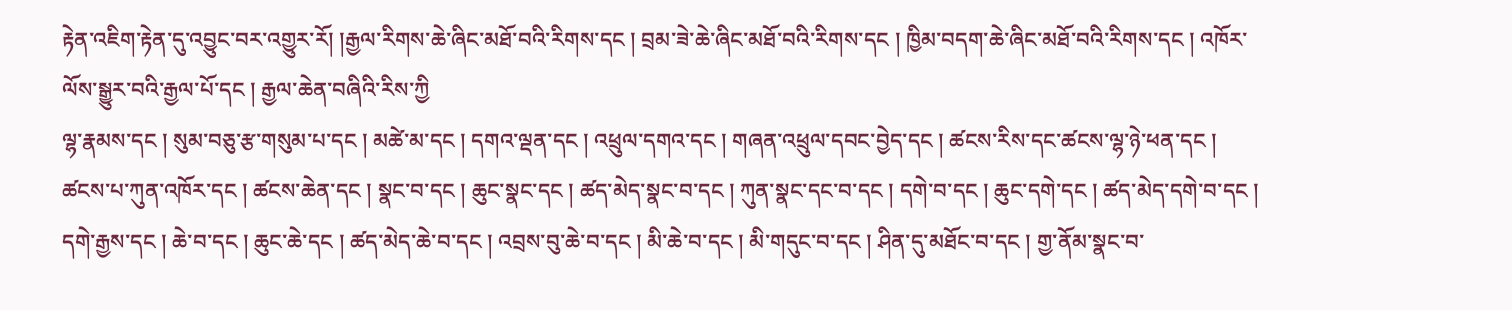རྟེན་འཇིག་རྟེན་དུ་འབྱུང་བར་འགྱུར་རོ། །རྒྱལ་རིགས་ཆེ་ཞིང་མཐོ་བའི་རིགས་དང ། བྲམ་ཟེ་ཆེ་ཞིང་མཐོ་བའི་རིགས་དང ། ཁྱིམ་བདག་ཆེ་ཞིང་མཐོ་བའི་རིགས་དང ། འཁོར་ལོས་སྒྱུར་བའི་རྒྱལ་པོ་དང ། རྒྱལ་ཆེན་བཞིའི་རིས་ཀྱི
ལྷ་རྣམས་དང ། སུམ་བཅུ་རྩ་གསུམ་པ་དང ། མཚེ་མ་དང ། དགའ་ལྡན་དང ། འཕྲུལ་དགའ་དང ། གཞན་འཕྲུལ་དབང་བྱེད་དང ། ཚངས་རིས་དང་ཚངས་ལྷ་ཉེ་ཕན་དང ། ཚངས་པ་ཀུན་འཁོར་དང ། ཚངས་ཆེན་དང ། སྣང་བ་དང ། ཆུང་སྣང་དང ། ཚད་མེད་སྣང་བ་དང ། ཀུན་སྣང་དང་བ་དང ། དགེ་བ་དང ། ཆུང་དགེ་དང ། ཚད་མེད་དགེ་བ་དང ། དགེ་རྒྱས་དང ། ཆེ་བ་དང ། ཆུང་ཆེ་དང ། ཚད་མེད་ཆེ་བ་དང ། འབྲས་བུ་ཆེ་བ་དང ། མི་ཆེ་བ་དང ། མི་གདུང་བ་དང ། ཤིན་དུ་མཐོང་བ་དང ། གྱ་ནོམ་སྣང་བ་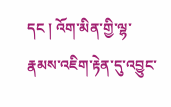དང ། འོག་མིན་གྱི་ལྷ་རྣམས་འཇིག་རྟེན་དུ་འབྱུང་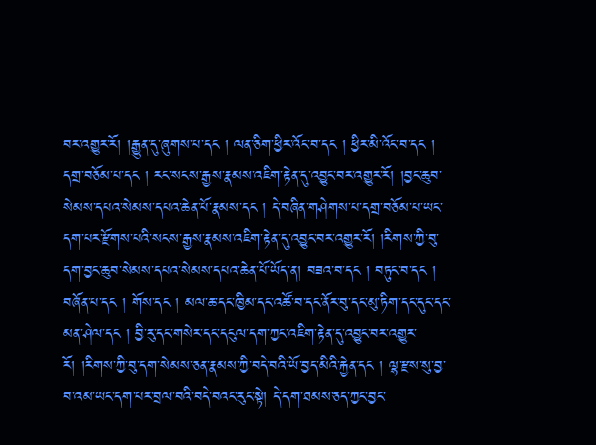བར་འགྱུར་རོ། །རྒྱུན་དུ་ཞུགས་པ་དང ། ལན་ཅིག་ཕྱིར་འོང་བ་དང ། ཕྱིར་མི་འོང་བ་དང ། དགྲ་བཅོམ་པ་དང ། རང་སངས་རྒྱས་རྣམས་འཇིག་རྟེན་དུ་འབྱུང་བར་འགྱུར་རོ། །བྱང་ཆུབ་སེམས་དཔའ་སེམས་དཔའ་ཆེན་པོ་རྣམས་དང ། དེ་བཞིན་གཤེགས་པ་དགྲ་བཅོམ་པ་ཡང་དག་པར་རྫོགས་པའི་སངས་རྒྱས་རྣམས་འཇིག་རྟེན་དུ་འབྱུང་བར་འགྱུར་རོ། །རིགས་ཀྱི་བུ་དག་བྱང་ཆུབ་སེམས་དཔའ་སེམས་དཔའ་ཆེན་པོ་ཡོད་ན། བཟའ་བ་དང ། བཏུང་བ་དང ། བཞོན་པ་དང ། གོས་དང ། མལ་ཆ་དང་ཁྱིམ་དང་འཚོ་བ་དང་ནོར་བུ་དང་མུ་ཏིག་དང་དུང་དང་མན་ཤེལ་དང ། བྱི་རུ་དང་གསེར་དང་དངུལ་དག་ཀྱང་འཇིག་རྟེན་དུ་འབྱུང་བར་འགྱུར་རོ། །རིགས་ཀྱི་བུ་དག་སེམས་ཅན་རྣམས་ཀྱི་བདེ་བའི་ཡོ་བྱད་མིའི་རྐྱེན་དང ། ལྷ་རྫས་སུ་བྱ་བ་འམ་ཡང་དག་པར་བྲལ་བའི་བདེ་བའང་རུང་སྟེ། དེ་དག་ཐམས་ཅད་ཀྱང་བྱང་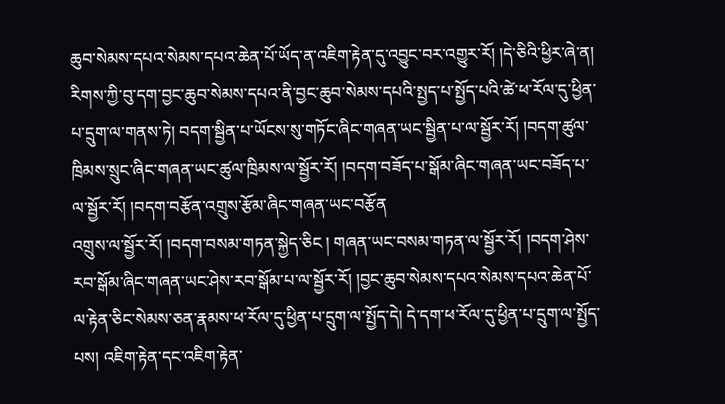ཆུབ་སེམས་དཔའ་སེམས་དཔའ་ཆེན་པོ་ཡོད་ན་འཇིག་རྟེན་དུ་འབྱུང་བར་འགྱུར་རོ། །དེ་ཅིའི་ཕྱིར་ཞེ་ན། རིགས་ཀྱི་བུ་དག་བྱང་ཆུབ་སེམས་དཔའ་ནི་བྱང་ཆུབ་སེམས་དཔའི་སྤྱད་པ་སྤྱོད་པའི་ཚེ་ཕ་རོལ་དུ་ཕྱིན་པ་དྲུག་ལ་གནས་ཏེ། བདག་སྦྱིན་པ་ཡོངས་སུ་གཏོང་ཞིང་གཞན་ཡང་སྦྱིན་པ་ལ་སྦྱོར་རོ། །བདག་ཚུལ་ཁྲིམས་སྲུང་ཞིང་གཞན་ཡང་ཚུལ་ཁྲིམས་ལ་སྦྱོར་རོ། །བདག་བཟོད་པ་སྒོམ་ཞིང་གཞན་ཡང་བཟོད་པ་ལ་སྦྱོར་རོ། །བདག་བརྩོན་འགྲུས་རྩོམ་ཞིང་གཞན་ཡང་བརྩོན
འགྲུས་ལ་སྦྱོར་རོ། །བདག་བསམ་གཏན་སྐྱེད་ཅིང ། གཞན་ཡང་བསམ་གཏན་ལ་སྦྱོར་རོ། །བདག་ཤེས་རབ་སྒོམ་ཞིང་གཞན་ཡང་ཤེས་རབ་སྒོམ་པ་ལ་སྦྱོར་རོ། །བྱང་ཆུབ་སེམས་དཔའ་སེམས་དཔའ་ཆེན་པོ་ལ་རྟེན་ཅིང་སེམས་ཅན་རྣམས་ཕ་རོལ་དུ་ཕྱིན་པ་དྲུག་ལ་སྤྱོད་དེ། དེ་དག་ཕ་རོལ་དུ་ཕྱིན་པ་དྲུག་ལ་སྤྱོད་པས། འཇིག་རྟེན་དང་འཇིག་རྟེན་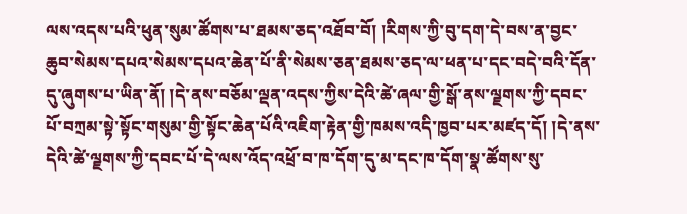ལས་འདས་པའི་ཕུན་སུམ་ཚོགས་པ་ཐམས་ཅད་འཐོབ་བོ། །རིགས་ཀྱི་བུ་དག་དེ་བས་ན་བྱང་ཆུབ་སེམས་དཔའ་སེམས་དཔའ་ཆེན་པོ་ནི་སེམས་ཅན་ཐམས་ཅད་ལ་ཕན་པ་དང་བདེ་བའི་དོན་དུ་ཞུགས་པ་ཡིན་ནོ། །དེ་ནས་བཅོམ་ལྡན་འདས་ཀྱིས་དེའི་ཚེ་ཞལ་གྱི་སྒོ་ནས་ལྗགས་ཀྱི་དབང་པོ་བཀྲམ་སྟེ་སྟོང་གསུམ་གྱི་སྟོང་ཆེན་པོའི་འཇིག་རྟེན་གྱི་ཁམས་འདི་ཁྱབ་པར་མཛད་དོ། །དེ་ནས་དེའི་ཚེ་ལྗགས་ཀྱི་དབང་པོ་དེ་ལས་འོད་འཕྲོ་བ་ཁ་དོག་དུ་མ་དང་ཁ་དོག་སྣ་ཚོགས་སུ་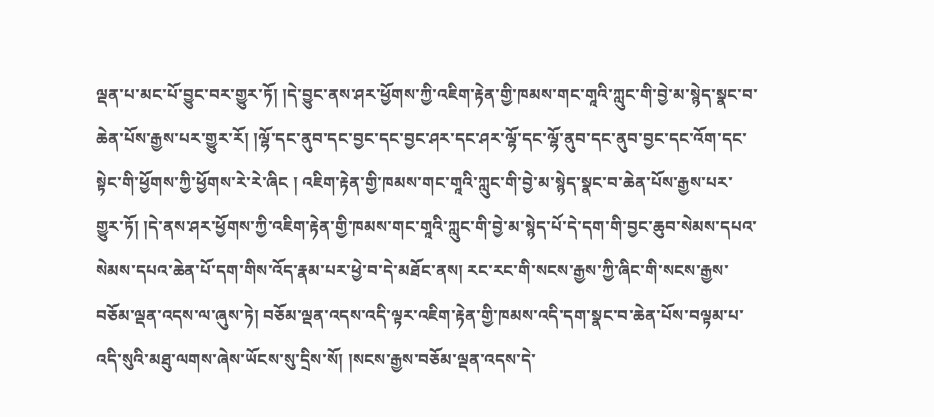ལྡན་པ་མང་པོ་བྱུང་བར་གྱུར་ཏོ། །དེ་བྱུང་ནས་ཤར་ཕྱོགས་ཀྱི་འཇིག་རྟེན་གྱི་ཁམས་གང་གཱའི་ཀླུང་གི་བྱེ་མ་སྙེད་སྣང་བ་ཆེན་པོས་རྒྱས་པར་གྱུར་རོ། །ལྷོ་དང་ནུབ་དང་བྱང་དང་བྱང་ཤར་དང་ཤར་ལྷོ་དང་ལྷོ་ནུབ་དང་ནུབ་བྱང་དང་འོག་དང་སྟེང་གི་ཕྱོགས་ཀྱི་ཕྱོགས་རེ་རེ་ཞིང ། འཇིག་རྟེན་གྱི་ཁམས་གང་གཱའི་ཀླུང་གི་བྱེ་མ་སྙེད་སྣང་བ་ཆེན་པོས་རྒྱས་པར་གྱུར་ཏོ། །དེ་ནས་ཤར་ཕྱོགས་ཀྱི་འཇིག་རྟེན་གྱི་ཁམས་གང་གཱའི་ཀླུང་གི་བྱེ་མ་སྙེད་པོ་དེ་དག་གི་བྱང་ཆུབ་སེམས་དཔའ་སེམས་དཔའ་ཆེན་པོ་དག་གིས་འོད་རྣམ་པར་ཕྱེ་བ་དེ་མཐོང་ནས། རང་རང་གི་སངས་རྒྱས་ཀྱི་ཞིང་གི་སངས་རྒྱས་བཅོམ་ལྡན་འདས་ལ་ཞུས་ཏེ། བཅོམ་ལྡན་འདས་འདི་ལྟར་འཇིག་རྟེན་གྱི་ཁམས་འདི་དག་སྣང་བ་ཆེན་པོས་བལྟམ་པ་འདི་སུའི་མཐུ་ལགས་ཞེས་ཡོངས་སུ་དྲིས་སོ། །སངས་རྒྱས་བཅོམ་ལྡན་འདས་དེ་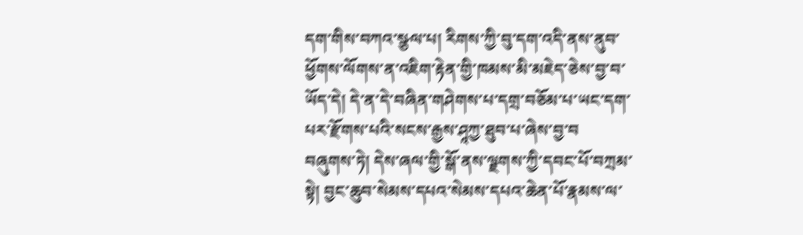དག་གིས་བཀའ་སྩལ་པ། རིགས་ཀྱི་བུ་དག་འདི་ནས་ནུབ་ཕྱོགས་ལོགས་ན་འཇིག་རྟེན་གྱི་ཁམས་མི་མཇེད་ཅེས་བྱ་བ་ཡོད་དེ། དེ་ན་དེ་བཞིན་གཤེགས་པ་དགྲ་བཅོམ་པ་ཡང་དག་པར་རྫོགས་པའི་སངས་རྒྱས་ཤཱཀྱ་ཐུབ་པ་ཞེས་བྱ་བ
བཞུགས་ཏེ། དེས་ཞལ་གྱི་སྒོ་ནས་ལྗགས་ཀྱི་དབང་པོ་བཀྲམ་སྟེ། བྱང་ཆུབ་སེམས་དཔའ་སེམས་དཔའ་ཆེན་པོ་རྣམས་ལ་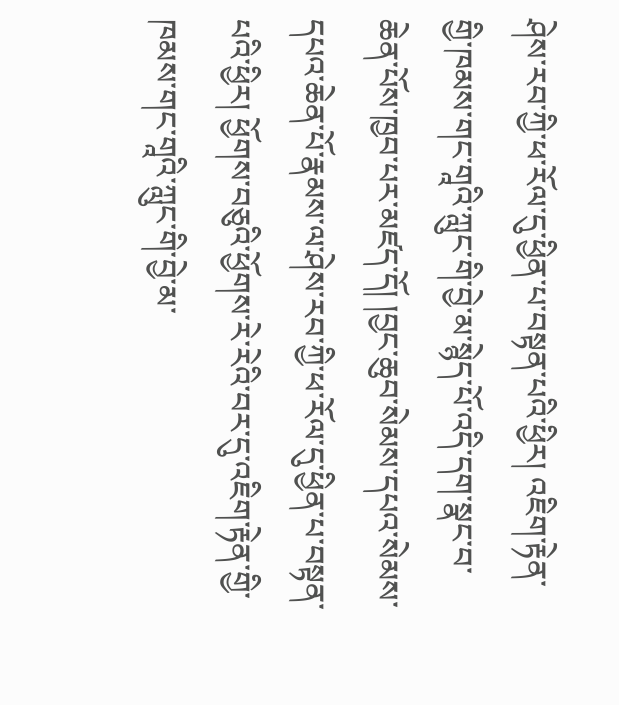ཤེས་རབ་ཀྱི་ཕ་རོལ་དུ་ཕྱིན་པ་བསྟན་པའི་ཕྱིར། འཇིག་རྟེན་གྱི་ཁམས་གང་གཱའི་ཀླུང་གི་བྱེ་མ་སྙེད་པོ་འདི་དག་སྣང་བ་ཆེན་པོས་ཁྱབ་པར་མཛད་དོ། །བྱང་ཆུབ་སེམས་དཔའ་སེམས་དཔའ་ཆེན་པོ་རྣམས་ལ་ཤེས་རབ་ཀྱི་ཕ་རོལ་དུ་ཕྱིན་པ་བསྟན་པའི་ཕྱིར། ཕྱོགས་བཅུའི་ཕྱོགས་རེ་རེའི་བར་དུ་འཇིག་རྟེན་གྱི་ཁམས་གང་གཱའི་ཀླུང་གི་བྱེ་མ་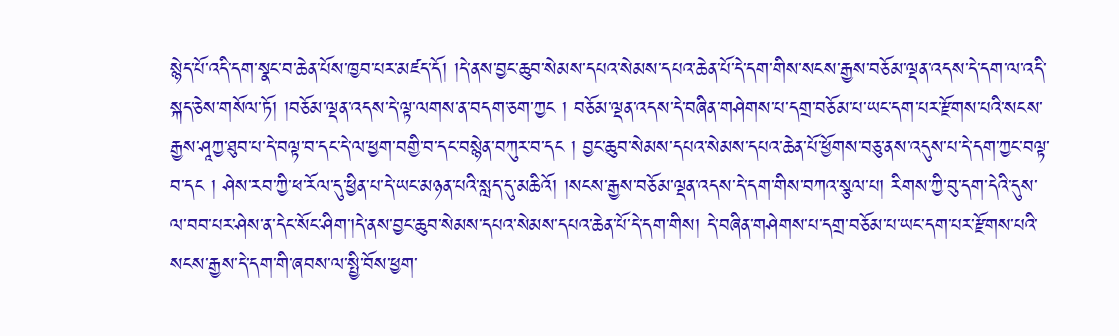སྙེད་པོ་འདི་དག་སྣང་བ་ཆེན་པོས་ཁྱབ་པར་མཛད་དོ། །དེ་ནས་བྱང་ཆུབ་སེམས་དཔའ་སེམས་དཔའ་ཆེན་པོ་དེ་དག་གིས་སངས་རྒྱས་བཅོམ་ལྡན་འདས་དེ་དག་ལ་འདི་སྐད་ཅེས་གསོལ་ཏོ། །བཅོམ་ལྡན་འདས་དེ་ལྟ་ལགས་ན་བདག་ཅག་ཀྱང ། བཅོམ་ལྡན་འདས་དེ་བཞིན་གཤེགས་པ་དགྲ་བཅོམ་པ་ཡང་དག་པར་རྫོགས་པའི་སངས་རྒྱས་ཤཱཀྱ་ཐུབ་པ་དེ་བལྟ་བ་དང་དེ་ལ་ཕྱག་བགྱི་བ་དང་བསྙེན་བཀུར་བ་དང ། བྱང་ཆུབ་སེམས་དཔའ་སེམས་དཔའ་ཆེན་པོ་ཕྱོགས་བཅུ་ནས་འདུས་པ་དེ་དག་ཀྱང་བལྟ་བ་དང ། ཤེས་རབ་ཀྱི་ཕ་རོལ་དུ་ཕྱིན་པ་དེ་ཡང་མཉན་པའི་སླད་དུ་མཆིའོ། །སངས་རྒྱས་བཅོམ་ལྡན་འདས་དེ་དག་གིས་བཀའ་སྩལ་པ། རིགས་ཀྱི་བུ་དག་དེའི་དུས་ལ་བབ་པར་ཤེས་ན་དེང་སོང་ཤིག་།དེ་ནས་བྱང་ཆུབ་སེམས་དཔའ་སེམས་དཔའ་ཆེན་པོ་དེ་དག་གིས། དེ་བཞིན་གཤེགས་པ་དགྲ་བཅོམ་པ་ཡང་དག་པར་རྫོགས་པའི་སངས་རྒྱས་དེ་དག་གི་ཞབས་ལ་སྤྱི་བོས་ཕྱག་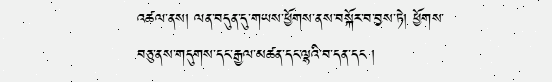འཚལ་ནས། ལན་བདུན་དུ་གཡས་ཕྱོགས་ནས་བསྐོར་བ་བྱས་ཏེ། ཕྱོགས་བཅུ་ནས་གདུགས་དང་རྒྱལ་མཚན་དང་ལྷའི་བ་དན་དང །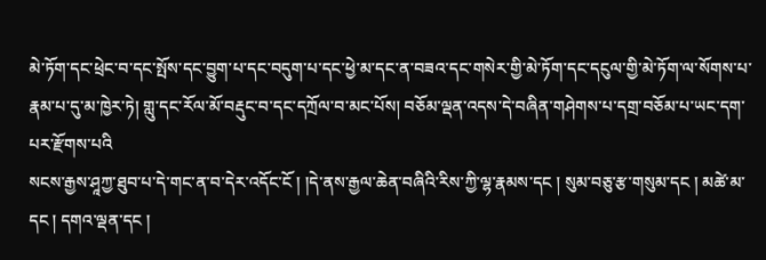མེ་ཏོག་དང་ཕྲེང་བ་དང་སྤོས་དང་བྱུག་པ་དང་བདུག་པ་དང་ཕྱེ་མ་དང་ན་བཟའ་དང་གསེར་གྱི་མེ་ཏོག་དང་དངུལ་གྱི་མེ་ཏོག་ལ་སོགས་པ་རྣམ་པ་དུ་མ་ཁྱེར་ཏེ། གླུ་དང་རོལ་མོ་བརྡུང་བ་དང་དཀྲོལ་བ་མང་པོས། བཅོམ་ལྡན་འདས་དེ་བཞིན་གཤེགས་པ་དགྲ་བཅོམ་པ་ཡང་དག་པར་རྫོགས་པའི
སངས་རྒྱས་ཤཱཀྱ་ཐུབ་པ་དེ་གང་ན་བ་དེར་འདོང་ངོ ། །དེ་ནས་རྒྱལ་ཆེན་བཞིའི་རིས་ཀྱི་ལྷ་རྣམས་དང ། སུམ་བཅུ་རྩ་གསུམ་དང ། མཚེ་མ་དང ། དགའ་ལྡན་དང །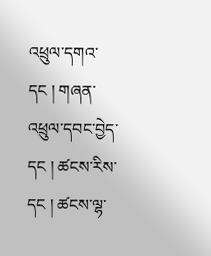འཕྲུལ་དགའ་དང ། གཞན་འཕྲུལ་དབང་བྱེད་དང ། ཚངས་རིས་དང ། ཚངས་ལྷ་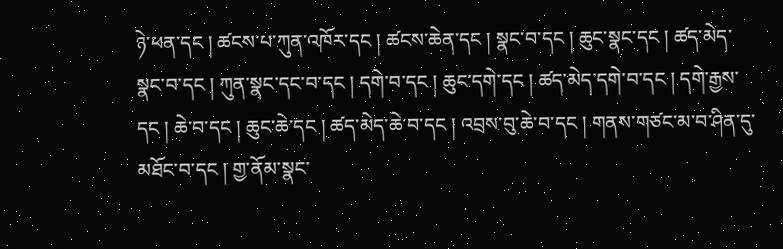ཉེ་ཕན་དང ། ཚངས་པ་ཀུན་འཁོར་དང ། ཚངས་ཆེན་དང ། སྣང་བ་དང ། ཆུང་སྣང་དང ། ཚད་མེད་སྣང་བ་དང ། ཀུན་སྣང་དང་བ་དང ། དགེ་བ་དང ། ཆུང་དགེ་དང ། ཚད་མེད་དགེ་བ་དང ། དགེ་རྒྱས་དང ། ཆེ་བ་དང ། ཆུང་ཆེ་དང ། ཚད་མེད་ཆེ་བ་དང ། འབྲས་བུ་ཆེ་བ་དང ། གནས་གཙང་མ་བ་ཤིན་དུ་མཐོང་བ་དང ། གྱ་ནོམ་སྣང་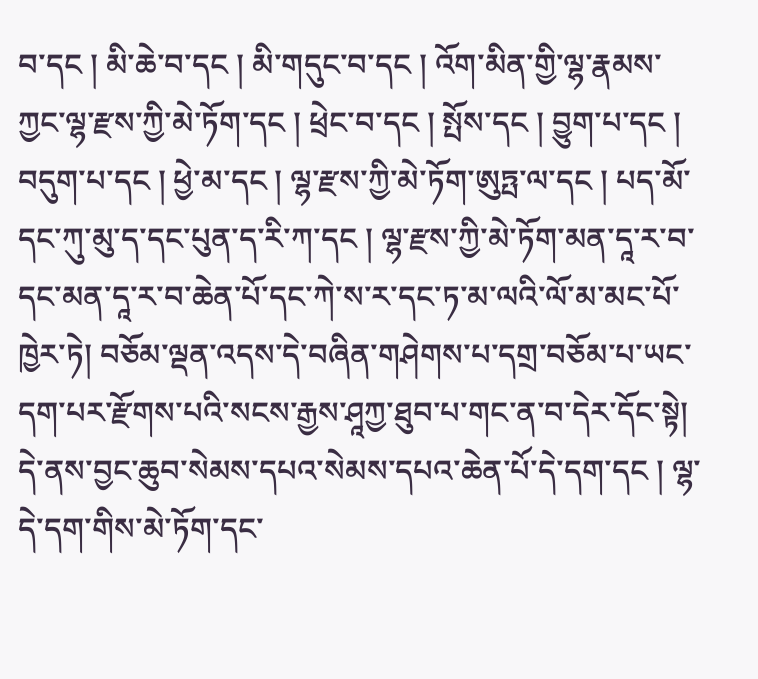བ་དང ། མི་ཆེ་བ་དང ། མི་གདུང་བ་དང ། འོག་མིན་གྱི་ལྷ་རྣམས་ཀྱང་ལྷ་རྫས་ཀྱི་མེ་ཏོག་དང ། ཕྲེང་བ་དང ། སྤོས་དང ། བྱུག་པ་དང ། བདུག་པ་དང ། ཕྱེ་མ་དང ། ལྷ་རྫས་ཀྱི་མེ་ཏོག་ཨུཏྤ་ལ་དང ། པད་མོ་དང་ཀུ་མུ་ད་དང་པུན་ད་རི་ཀ་དང ། ལྷ་རྫས་ཀྱི་མེ་ཏོག་མན་དཱ་ར་བ་དང་མན་དཱ་ར་བ་ཆེན་པོ་དང་ཀེ་ས་ར་དང་ཏ་མ་ལའི་ལོ་མ་མང་པོ་ཁྱེར་ཏེ། བཅོམ་ལྡན་འདས་དེ་བཞིན་གཤེགས་པ་དགྲ་བཅོམ་པ་ཡང་དག་པར་རྫོགས་པའི་སངས་རྒྱས་ཤཱཀྱ་ཐུབ་པ་གང་ན་བ་དེར་དོང་སྟེ། དེ་ནས་བྱང་ཆུབ་སེམས་དཔའ་སེམས་དཔའ་ཆེན་པོ་དེ་དག་དང ། ལྷ་དེ་དག་གིས་མེ་ཏོག་དང་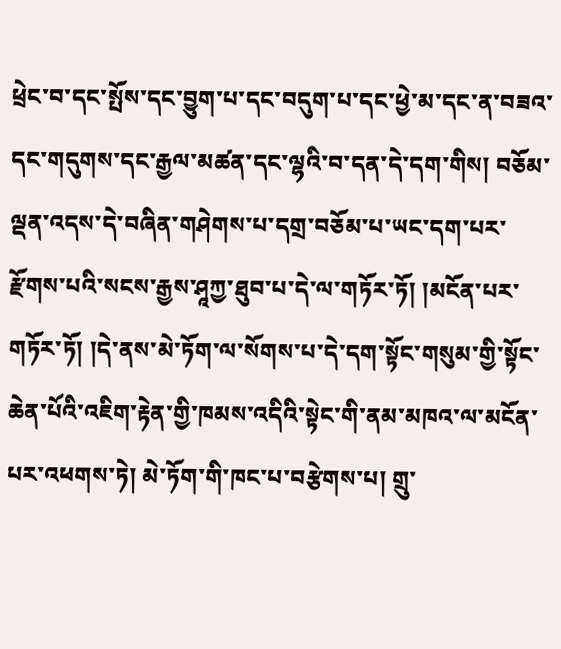ཕྲེང་བ་དང་སྤོས་དང་བྱུག་པ་དང་བདུག་པ་དང་ཕྱེ་མ་དང་ན་བཟའ་དང་གདུགས་དང་རྒྱལ་མཚན་དང་ལྷའི་བ་དན་དེ་དག་གིས། བཅོམ་ལྡན་འདས་དེ་བཞིན་གཤེགས་པ་དགྲ་བཅོམ་པ་ཡང་དག་པར་རྫོགས་པའི་སངས་རྒྱས་ཤཱཀྱ་ཐུབ་པ་དེ་ལ་གཏོར་ཏོ། །མངོན་པར་གཏོར་ཏོ། །དེ་ནས་མེ་ཏོག་ལ་སོགས་པ་དེ་དག་སྟོང་གསུམ་གྱི་སྟོང་ཆེན་པོའི་འཇིག་རྟེན་གྱི་ཁམས་འདིའི་སྟེང་གི་ནམ་མཁའ་ལ་མངོན་པར་འཕགས་ཏེ། མེ་ཏོག་གི་ཁང་པ་བརྩེགས་པ། གྲུ་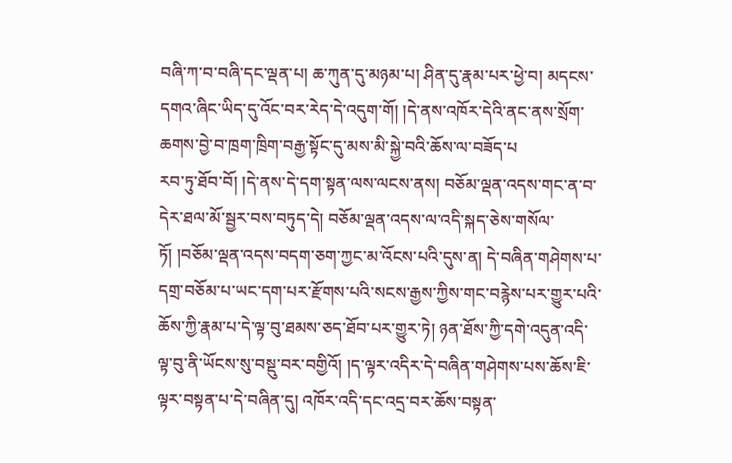བཞི་ཀ་བ་བཞི་དང་ལྡན་པ། ཆ་ཀུན་དུ་མཉམ་པ། ཤིན་དུ་རྣམ་པར་ཕྱེ་བ། མདངས་དགའ་ཞིང་ཡིད་དུ་འོང་བར་རེད་དེ་འདུག་གོ། །དེ་ནས་འཁོར་དེའི་ནང་ནས་སྲོག་ཆགས་བྱེ་བ་ཁྲག་ཁྲིག་བརྒྱ་སྟོང་དུ་མས་མི་སྐྱེ་བའི་ཆོས་ལ་བཟོད་པ
རབ་ཏུ་ཐོབ་བོ། །དེ་ནས་དེ་དག་སྟན་ལས་ལངས་ནས། བཅོམ་ལྡན་འདས་གང་ན་བ་དེར་ཐལ་མོ་སྦྱར་བས་བཏུད་དེ། བཅོམ་ལྡན་འདས་ལ་འདི་སྐད་ཅེས་གསོལ་ཏོ། །བཅོམ་ལྡན་འདས་བདག་ཅག་ཀྱང་མ་འོངས་པའི་དུས་ན། དེ་བཞིན་གཤེགས་པ་དགྲ་བཅོམ་པ་ཡང་དག་པར་རྫོགས་པའི་སངས་རྒྱས་ཀྱིས་གང་བརྙེས་པར་གྱུར་པའི་ཆོས་ཀྱི་རྣམ་པ་དེ་ལྟ་བུ་ཐམས་ཅད་ཐོབ་པར་གྱུར་ཏེ། ཉན་ཐོས་ཀྱི་དགེ་འདུན་འདི་ལྟ་བུ་ནི་ཡོངས་སུ་བསྡུ་བར་བགྱིའོ། །ད་ལྟར་འདིར་དེ་བཞིན་གཤེགས་པས་ཆོས་ཇི་ལྟར་བསྟན་པ་དེ་བཞིན་དུ། འཁོར་འདི་དང་འདྲ་བར་ཆོས་བསྟན་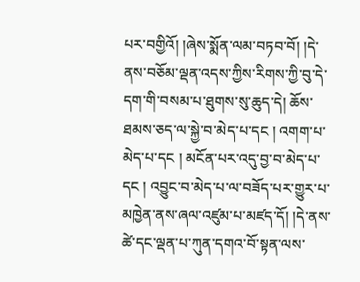པར་བགྱིའོ། །ཞེས་སྨོན་ལམ་བཏབ་བོ། །དེ་ནས་བཅོམ་ལྡན་འདས་ཀྱིས་རིགས་ཀྱི་བུ་དེ་དག་གི་བསམ་པ་ཐུགས་སུ་ཆུད་དེ། ཆོས་ཐམས་ཅད་ལ་སྐྱེ་བ་མེད་པ་དང ། འགག་པ་མེད་པ་དང ། མངོན་པར་འདུ་བྱ་བ་མེད་པ་དང ། འབྱུང་བ་མེད་པ་ལ་བཟོད་པར་གྱུར་པ་མཁྱེན་ནས་ཞལ་འཛུམ་པ་མཛད་དོ། །དེ་ནས་ཚེ་དང་ལྡན་པ་ཀུན་དགའ་བོ་སྟན་ལས་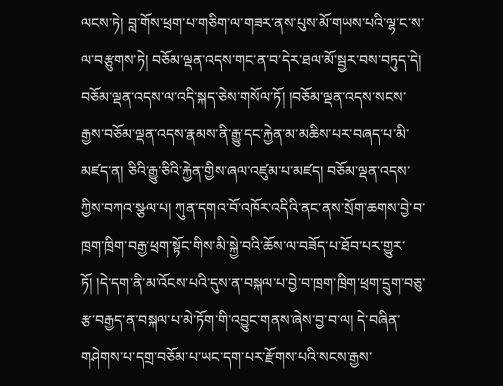ལངས་ཏེ། བླ་གོས་ཕྲག་པ་གཅིག་ལ་གཟར་ནས་པུས་མོ་གཡས་པའི་ལྷ་ང་ས་ལ་བརྩུགས་ཏེ། བཅོམ་ལྡན་འདས་གང་ན་བ་དེར་ཐལ་མོ་སྦྱར་བས་བཏུད་དེ། བཅོམ་ལྡན་འདས་ལ་འདི་སྐད་ཅེས་གསོལ་ཏོ། །བཅོམ་ལྡན་འདས་སངས་རྒྱས་བཅོམ་ལྡན་འདས་རྣམས་ནི་རྒྱུ་དང་རྐྱེན་མ་མཆིས་པར་བཞད་པ་མི་མཛད་ན། ཅིའི་རྒྱུ་ཅིའི་རྐྱེན་གྱིས་ཞལ་འཛུམ་པ་མཛད། བཅོམ་ལྡན་འདས་ཀྱིས་བཀའ་སྩལ་པ། ཀུན་དགའ་བོ་འཁོར་འདིའི་ནང་ནས་སྲོག་ཆགས་བྱེ་བ་ཁྲག་ཁྲིག་བརྒྱ་ཕྲག་སྟོང་གིས་མི་སྐྱེ་བའི་ཆོས་ལ་བཟོད་པ་ཐོབ་པར་གྱུར་ཏོ། །དེ་དག་ནི་མ་འོངས་པའི་དུས་ན་བསྐལ་པ་བྱེ་བ་ཁྲག་ཁྲིག་ཕྲག་དྲུག་བཅུ་རྩ་བརྒྱད་ན་བསྐལ་པ་མེ་ཏོག་གི་འབྱུང་གནས་ཞེས་བྱ་བ་ལ། དེ་བཞིན་གཤེགས་པ་དགྲ་བཅོམ་པ་ཡང་དག་པར་རྫོགས་པའི་སངས་རྒྱས་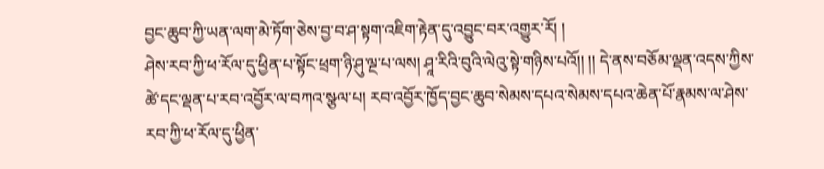བྱང་ཆུབ་ཀྱི་ཡན་ལག་མེ་ཏོག་ཅེས་བྱ་བ་ཤ་སྟག་འཇིག་རྟེན་དུ་འབྱུང་བར་འགྱུར་རོ། །
ཤེས་རབ་ཀྱི་ཕ་རོལ་དུ་ཕྱིན་པ་སྟོང་ཕྲག་ཉི་ཤུ་ལྔ་པ་ལས། ཤཱ་རིའི་བུའི་ལེའུ་སྟེ་གཉིས་པའོ།། །། དེ་ནས་བཅོམ་ལྡན་འདས་ཀྱིས་ཚེ་དང་ལྡན་པ་རབ་འབྱོར་ལ་བཀའ་སྩལ་པ། རབ་འབྱོར་ཁྱོད་བྱང་ཆུབ་སེམས་དཔའ་སེམས་དཔའ་ཆེན་པོ་རྣམས་ལ་ཤེས་རབ་ཀྱི་ཕ་རོལ་དུ་ཕྱིན་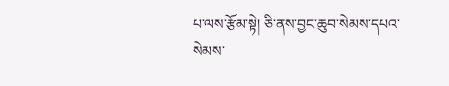པ་ལས་རྩོམ་སྟེ། ཅི་ནས་བྱང་ཆུབ་སེམས་དཔའ་སེམས་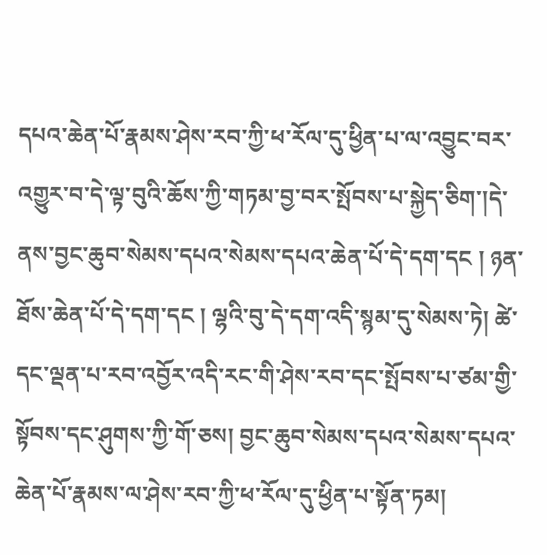དཔའ་ཆེན་པོ་རྣམས་ཤེས་རབ་ཀྱི་ཕ་རོལ་དུ་ཕྱིན་པ་ལ་འབྱུང་བར་འགྱུར་བ་དེ་ལྟ་བུའི་ཆོས་ཀྱི་གཏམ་བྱ་བར་སྤོབས་པ་སྐྱེད་ཅིག་།དེ་ནས་བྱང་ཆུབ་སེམས་དཔའ་སེམས་དཔའ་ཆེན་པོ་དེ་དག་དང ། ཉན་ཐོས་ཆེན་པོ་དེ་དག་དང ། ལྷའི་བུ་དེ་དག་འདི་སྙམ་དུ་སེམས་ཏེ། ཚེ་དང་ལྡན་པ་རབ་འབྱོར་འདི་རང་གི་ཤེས་རབ་དང་སྤོབས་པ་ཙམ་གྱི་སྟོབས་དང་ཤུགས་ཀྱི་གོ་ཅས། བྱང་ཆུབ་སེམས་དཔའ་སེམས་དཔའ་ཆེན་པོ་རྣམས་ལ་ཤེས་རབ་ཀྱི་ཕ་རོལ་དུ་ཕྱིན་པ་སྟོན་ཏམ།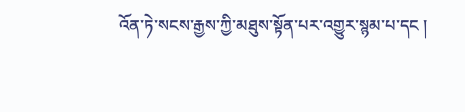འོན་ཏེ་སངས་རྒྱས་ཀྱི་མཐུས་སྟོན་པར་འགྱུར་སྙམ་པ་དང །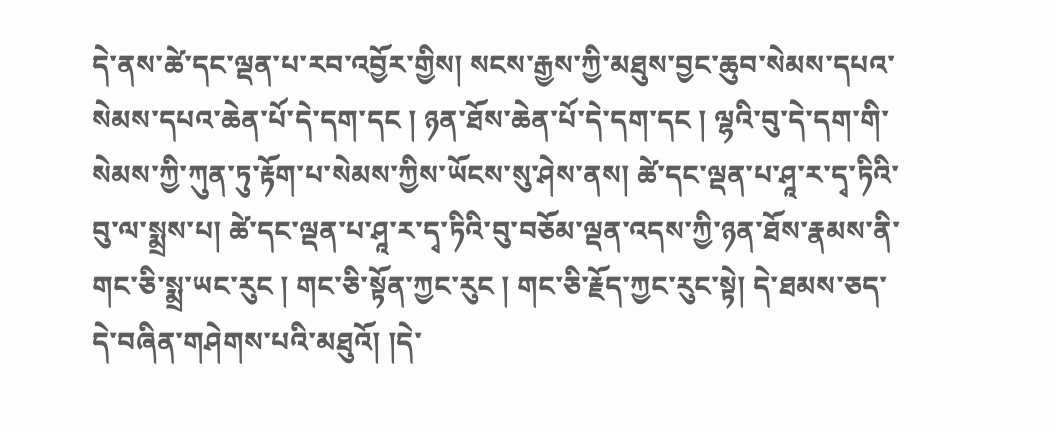དེ་ནས་ཚེ་དང་ལྡན་པ་རབ་འབྱོར་གྱིས། སངས་རྒྱས་ཀྱི་མཐུས་བྱང་ཆུབ་སེམས་དཔའ་སེམས་དཔའ་ཆེན་པོ་དེ་དག་དང ། ཉན་ཐོས་ཆེན་པོ་དེ་དག་དང ། ལྷའི་བུ་དེ་དག་གི་སེམས་ཀྱི་ཀུན་ཏུ་རྟོག་པ་སེམས་ཀྱིས་ཡོངས་སུ་ཤེས་ནས། ཚེ་དང་ལྡན་པ་ཤཱ་ར་དྭ་ཏིའི་བུ་ལ་སྨྲས་པ། ཚེ་དང་ལྡན་པ་ཤཱ་ར་དྭ་ཏིའི་བུ་བཅོམ་ལྡན་འདས་ཀྱི་ཉན་ཐོས་རྣམས་ནི་གང་ཅི་སྨྲ་ཡང་རུང ། གང་ཅི་སྟོན་ཀྱང་རུང ། གང་ཅི་རྗོད་ཀྱང་རུང་སྟེ། དེ་ཐམས་ཅད་དེ་བཞིན་གཤེགས་པའི་མཐུའོ། །དེ་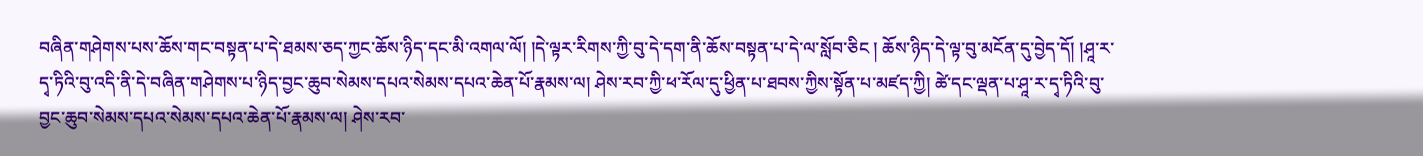བཞིན་གཤེགས་པས་ཆོས་གང་བསྟན་པ་དེ་ཐམས་ཅད་ཀྱང་ཆོས་ཉིད་དང་མི་འགལ་ལོ། །དེ་ལྟར་རིགས་ཀྱི་བུ་དེ་དག་ནི་ཆོས་བསྟན་པ་དེ་ལ་སློབ་ཅིང ། ཆོས་ཉིད་དེ་ལྟ་བུ་མངོན་དུ་བྱེད་དོ། །ཤཱ་ར་དྭ་ཏིའི་བུ་འདི་ནི་དེ་བཞིན་གཤེགས་པ་ཉིད་བྱང་ཆུབ་སེམས་དཔའ་སེམས་དཔའ་ཆེན་པོ་རྣམས་ལ། ཤེས་རབ་ཀྱི་ཕ་རོལ་དུ་ཕྱིན་པ་ཐབས་ཀྱིས་སྟོན་པ་མཛད་ཀྱི། ཚེ་དང་ལྡན་པ་ཤཱ་ར་དྭ་ཏིའི་བུ་བྱང་ཆུབ་སེམས་དཔའ་སེམས་དཔའ་ཆེན་པོ་རྣམས་ལ། ཤེས་རབ་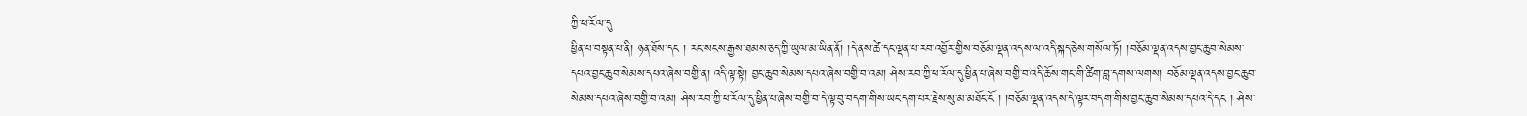ཀྱི་ཕ་རོལ་དུ
ཕྱིན་པ་བསྟན་པ་ནི། ཉན་ཐོས་དང ། རང་སངས་རྒྱས་ཐམས་ཅད་ཀྱི་ཡུལ་མ་ཡིན་ནོ། །དེ་ནས་ཚེ་དང་ལྡན་པ་རབ་འབྱོར་གྱིས་བཅོམ་ལྡན་འདས་ལ་འདི་སྐད་ཅེས་གསོལ་ཏོ། །བཅོམ་ལྡན་འདས་བྱང་ཆུབ་སེམས་དཔའ་བྱང་ཆུབ་སེམས་དཔའ་ཞེས་བགྱི་ན། འདི་ལྟ་སྟེ། བྱང་ཆུབ་སེམས་དཔའ་ཞེས་བགྱི་བ་འམ། ཤེས་རབ་ཀྱི་ཕ་རོལ་དུ་ཕྱིན་པ་ཞེས་བགྱི་བ་འདི་ཆོས་གང་གི་ཚིག་བླ་དགས་ལགས། བཅོམ་ལྡན་འདས་བྱང་ཆུབ་སེམས་དཔའ་ཞེས་བགྱི་བ་འམ། ཤེས་རབ་ཀྱི་ཕ་རོལ་དུ་ཕྱིན་པ་ཞེས་བགྱི་བ་དེ་ལྟ་བུ་བདག་གིས་ཡང་དག་པར་རྗེས་སུ་མ་མཐོང་ངོ ། །བཅོམ་ལྡན་འདས་དེ་ལྟར་བདག་གིས་བྱང་ཆུབ་སེམས་དཔའ་དེ་དང ། ཤེས་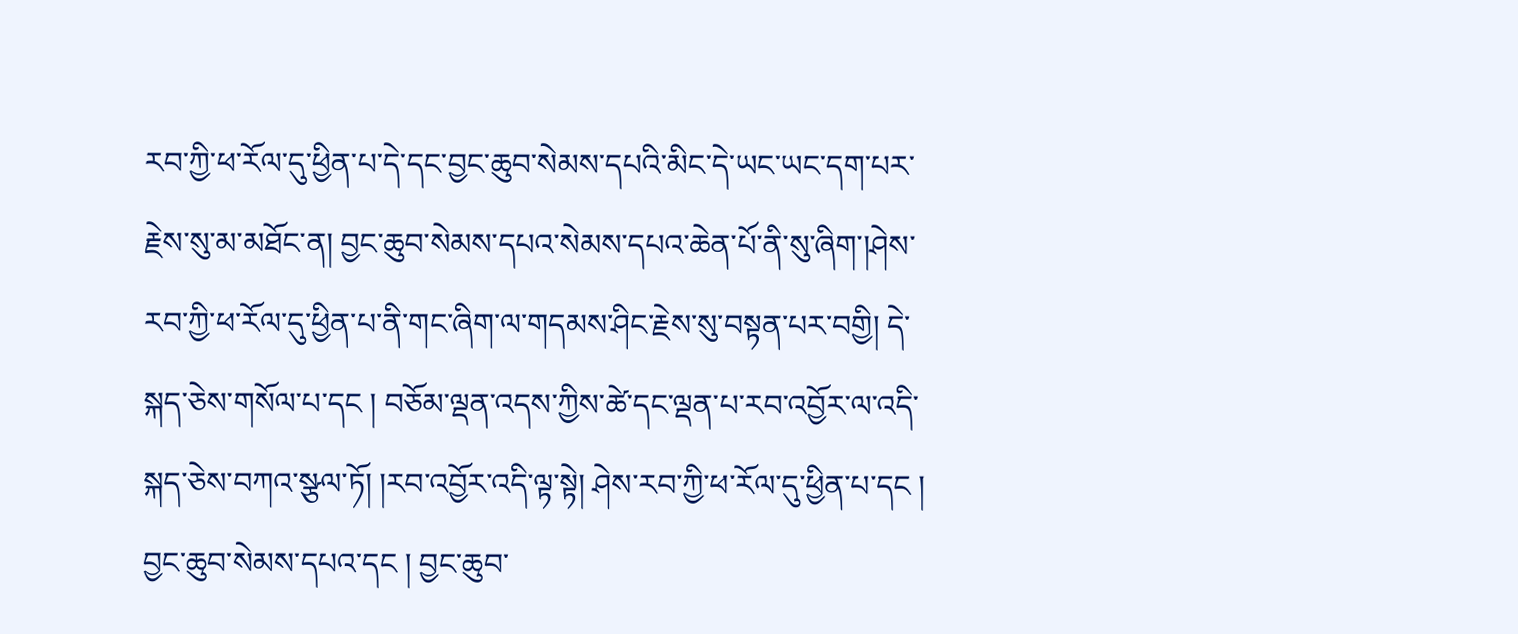རབ་ཀྱི་ཕ་རོལ་དུ་ཕྱིན་པ་དེ་དང་བྱང་ཆུབ་སེམས་དཔའི་མིང་དེ་ཡང་ཡང་དག་པར་རྗེས་སུ་མ་མཐོང་ན། བྱང་ཆུབ་སེམས་དཔའ་སེམས་དཔའ་ཆེན་པོ་ནི་སུ་ཞིག་།ཤེས་རབ་ཀྱི་ཕ་རོལ་དུ་ཕྱིན་པ་ནི་གང་ཞིག་ལ་གདམས་ཤིང་རྗེས་སུ་བསྟན་པར་བགྱི། དེ་སྐད་ཅེས་གསོལ་པ་དང ། བཅོམ་ལྡན་འདས་ཀྱིས་ཚེ་དང་ལྡན་པ་རབ་འབྱོར་ལ་འདི་སྐད་ཅེས་བཀའ་སྩལ་ཏོ། །རབ་འབྱོར་འདི་ལྟ་སྟེ། ཤེས་རབ་ཀྱི་ཕ་རོལ་དུ་ཕྱིན་པ་དང ། བྱང་ཆུབ་སེམས་དཔའ་དང ། བྱང་ཆུབ་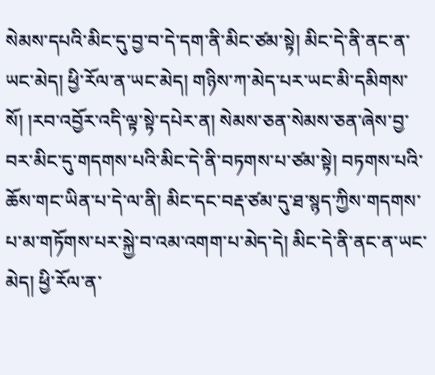སེམས་དཔའི་མིང་དུ་བྱ་བ་དེ་དག་ནི་མིང་ཙམ་སྟེ། མིང་དེ་ནི་ནང་ན་ཡང་མེད། ཕྱི་རོལ་ན་ཡང་མེད། གཉིས་ཀ་མེད་པར་ཡང་མི་དམིགས་སོ། །རབ་འབྱོར་འདི་ལྟ་སྟེ་དཔེར་ན། སེམས་ཅན་སེམས་ཅན་ཞེས་བྱ་བར་མིང་དུ་གདགས་པའི་མིང་དེ་ནི་བཏགས་པ་ཙམ་སྟེ། བཏགས་པའི་ཆོས་གང་ཡིན་པ་དེ་ལ་ནི། མིང་དང་བརྡ་ཙམ་དུ་ཐ་སྙད་ཀྱིས་གདགས་པ་མ་གཏོགས་པར་སྐྱེ་བ་འམ་འགག་པ་མེད་དེ། མིང་དེ་ནི་ནང་ན་ཡང་མེད། ཕྱི་རོལ་ན་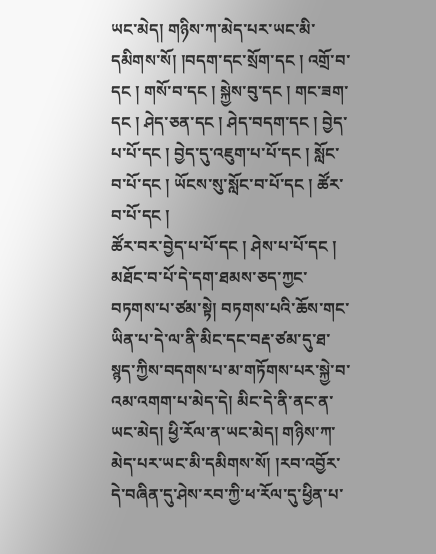ཡང་མེད། གཉིས་ཀ་མེད་པར་ཡང་མི་དམིགས་སོ། །བདག་དང་སྲོག་དང ། འགྲོ་བ་དང ། གསོ་བ་དང ། སྐྱེས་བུ་དང ། གང་ཟག་དང ། ཤེད་ཅན་དང ། ཤེད་བདག་དང ། བྱེད་པ་པོ་དང ། བྱེད་དུ་འཇུག་པ་པོ་དང ། སློང་བ་པོ་དང ། ཡོངས་སུ་སློང་བ་པོ་དང ། ཚོར་བ་པོ་དང །
ཚོར་བར་བྱེད་པ་པོ་དང ། ཤེས་པ་པོ་དང ། མཐོང་བ་པོ་དེ་དག་ཐམས་ཅད་ཀྱང་བཏགས་པ་ཙམ་སྟེ། བཏགས་པའི་ཆོས་གང་ཡིན་པ་དེ་ལ་ནི་མིང་དང་བརྡ་ཙམ་དུ་ཐ་སྙད་ཀྱིས་བདགས་པ་མ་གཏོགས་པར་སྐྱེ་བ་འམ་འགག་པ་མེད་དེ། མིང་དེ་ནི་ནང་ན་ཡང་མེད། ཕྱི་རོལ་ན་ཡང་མེད། གཉིས་ཀ་མེད་པར་ཡང་མི་དམིགས་སོ། །རབ་འབྱོར་དེ་བཞིན་དུ་ཤེས་རབ་ཀྱི་ཕ་རོལ་དུ་ཕྱིན་པ་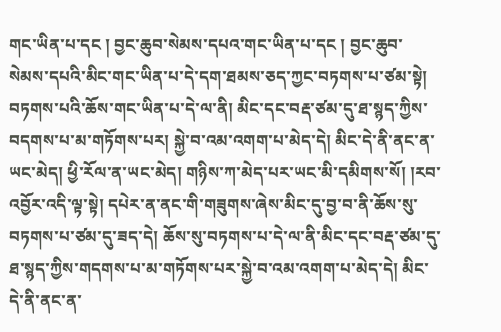གང་ཡིན་པ་དང ། བྱང་ཆུབ་སེམས་དཔའ་གང་ཡིན་པ་དང ། བྱང་ཆུབ་སེམས་དཔའི་མིང་གང་ཡིན་པ་དེ་དག་ཐམས་ཅད་ཀྱང་བཏགས་པ་ཙམ་སྟེ། བཏགས་པའི་ཆོས་གང་ཡིན་པ་དེ་ལ་ནི། མིང་དང་བརྡ་ཙམ་དུ་ཐ་སྙད་ཀྱིས་བདགས་པ་མ་གཏོགས་པར། སྐྱེ་བ་འམ་འགག་པ་མེད་དེ། མིང་དེ་ནི་ནང་ན་ཡང་མེད། ཕྱི་རོལ་ན་ཡང་མེད། གཉིས་ཀ་མེད་པར་ཡང་མི་དམིགས་སོ། །རབ་འབྱོར་འདི་ལྟ་སྟེ། དཔེར་ན་ནང་གི་གཟུགས་ཞེས་མིང་དུ་བྱ་བ་ནི་ཆོས་སུ་བཏགས་པ་ཙམ་དུ་ཟད་དེ། ཆོས་སུ་བཏགས་པ་དེ་ལ་ནི་མིང་དང་བརྡ་ཙམ་དུ་ཐ་སྙད་ཀྱིས་གདགས་པ་མ་གཏོགས་པར་སྐྱེ་བ་འམ་འགག་པ་མེད་དེ། མིང་དེ་ནི་ནང་ན་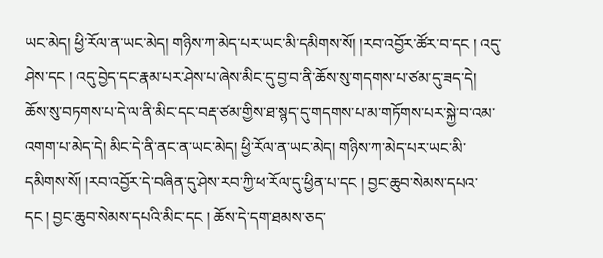ཡང་མེད། ཕྱི་རོལ་ན་ཡང་མེད། གཉིས་ཀ་མེད་པར་ཡང་མི་དམིགས་སོ། །རབ་འབྱོར་ཚོར་བ་དང ། འདུ་ཤེས་དང ། འདུ་བྱེད་དང་རྣམ་པར་ཤེས་པ་ཞེས་མིང་དུ་བྱ་བ་ནི་ཆོས་སུ་གདགས་པ་ཙམ་དུ་ཟད་དེ། ཆོས་སུ་བཏགས་པ་དེ་ལ་ནི་མིང་དང་བརྡ་ཙམ་གྱིས་ཐ་སྙད་དུ་གདགས་པ་མ་གཏོགས་པར་སྐྱེ་བ་འམ་འགག་པ་མེད་དེ། མིང་དེ་ནི་ནང་ན་ཡང་མེད། ཕྱི་རོལ་ན་ཡང་མེད། གཉིས་ཀ་མེད་པར་ཡང་མི་དམིགས་སོ། །རབ་འབྱོར་དེ་བཞིན་དུ་ཤེས་རབ་ཀྱི་ཕ་རོལ་དུ་ཕྱིན་པ་དང ། བྱང་ཆུབ་སེམས་དཔའ་དང ། བྱང་ཆུབ་སེམས་དཔའི་མིང་དང ། ཆོས་དེ་དག་ཐམས་ཅད་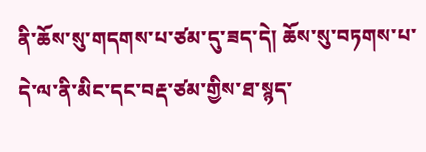ནི་ཆོས་སུ་གདགས་པ་ཙམ་དུ་ཟད་དེ། ཆོས་སུ་བཏགས་པ་དེ་ལ་ནི་མིང་དང་བརྡ་ཙམ་གྱིས་ཐ་སྙད་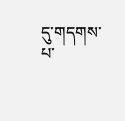དུ་གདགས་པ་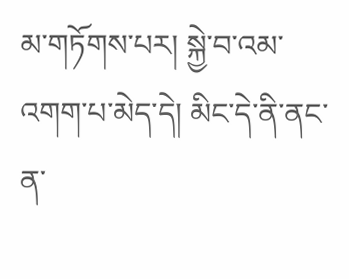མ་གཏོགས་པར། སྐྱེ་བ་འམ་འགག་པ་མེད་དེ། མིང་དེ་ནི་ནང་ན་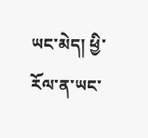ཡང་མེད། ཕྱི་རོལ་ན་ཡང་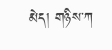མེད། གཉིས་ཀ